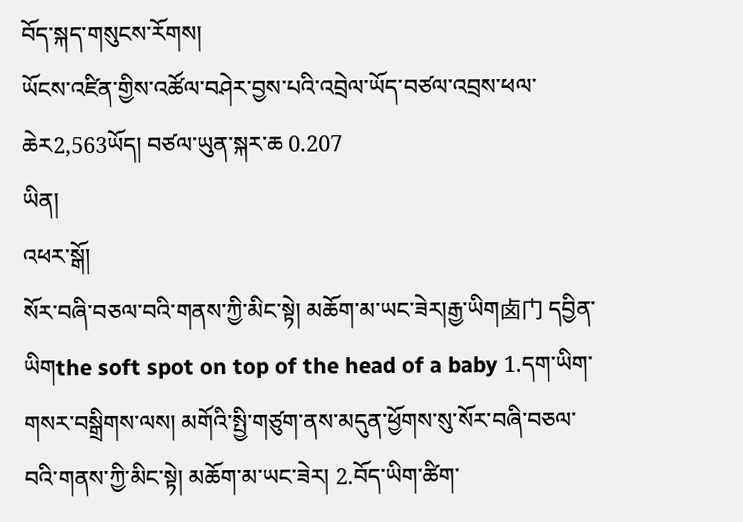བོད་སྐད་གསུངས་རོགས།
ཡོངས་འཛིན་གྱིས་འཚོལ་བཤེར་བྱས་པའི་འབྲེལ་ཡོད་བཙལ་འབྲས་ཕལ་ཆེར2,563ཡོད། བཙལ་ཡུན་སྐར་ཆ 0.207
ཡིན།
འཕར་སྒོ།
སོར་བཞི་བཅལ་བའི་གནས་ཀྱི་མིང་སྟེ། མཆོག་མ་ཡང་ཟེར།རྒྱ་ཡིག卤门 དབྱིན་ཡིགthe soft spot on top of the head of a baby 1.དག་ཡིག་གསར་བསྒྲིགས་ལས། མགོའི་སྤྱི་གཙུག་ནས་མདུན་ཕྱོགས་སུ་སོར་བཞི་བཅལ་བའི་གནས་ཀྱི་མིང་སྟེ། མཆོག་མ་ཡང་ཟེར། 2.བོད་ཡིག་ཚིག་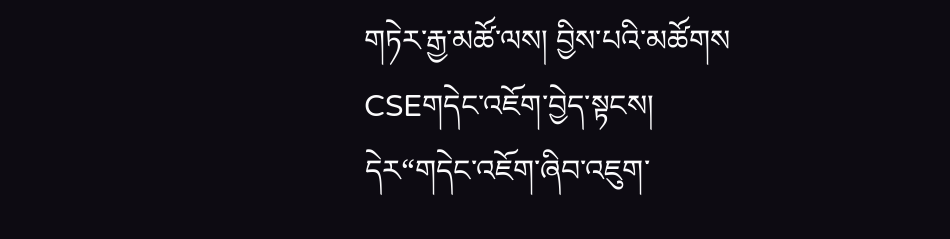གཏེར་རྒྱ་མཚོ་ལས། བྱིས་པའི་མཚོགས
CSEགདེང་འཇོག་བྱེད་སྟངས།
དེར“གདེང་འཇོག་ཞིབ་འཇུག་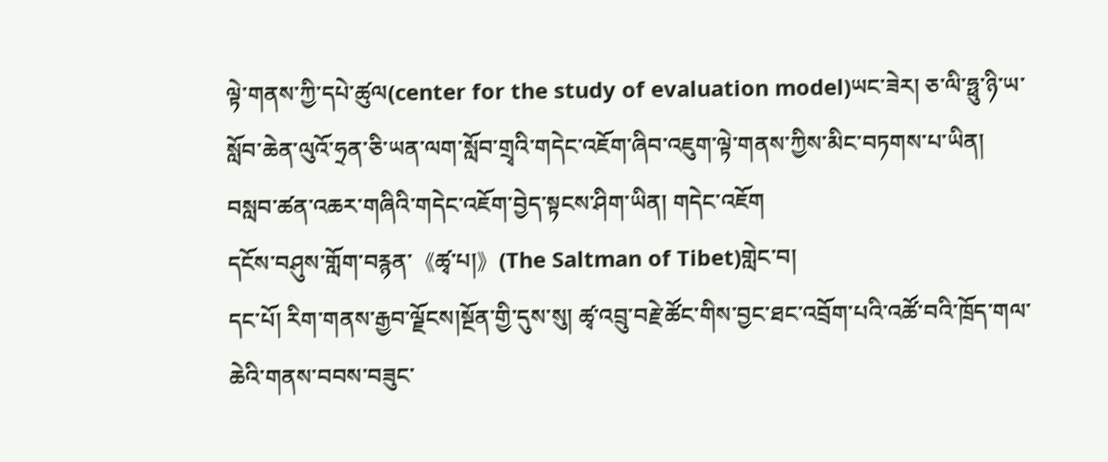ལྟེ་གནས་ཀྱི་དཔེ་ཚུལ(center for the study of evaluation model)ཡང་ཟེར། ཅ་ལི་ཧྥུ་ཉི་ཡ་སློབ་ཆེན་ལུའོ་ཧྲན་ཅི་ཡན་ལག་སློབ་གྲྭའི་གདེང་འཇོག་ཞིབ་འཇུག་ལྟེ་གནས་ཀྱིས་མིང་བཏགས་པ་ཡིན། བསླབ་ཚན་འཆར་གཞིའི་གདེང་འཇོག་བྱེད་སྟངས་ཤིག་ཡིན། གདེང་འཇོག
དངོས་བཤུས་གློག་བརྙན་《ཚྭ་པ།》(The Saltman of Tibet)གླེང་བ།
དང་པོ། རིག་གནས་རྒྱབ་ལྗོངས།སྔོན་གྱི་དུས་སུ། ཚྭ་འབྲུ་བརྗེ་ཚོང་གིས་བྱང་ཐང་འབྲོག་པའི་འཚོ་བའི་ཁྲོད་གལ་ཆེའི་གནས་བབས་བཟུང་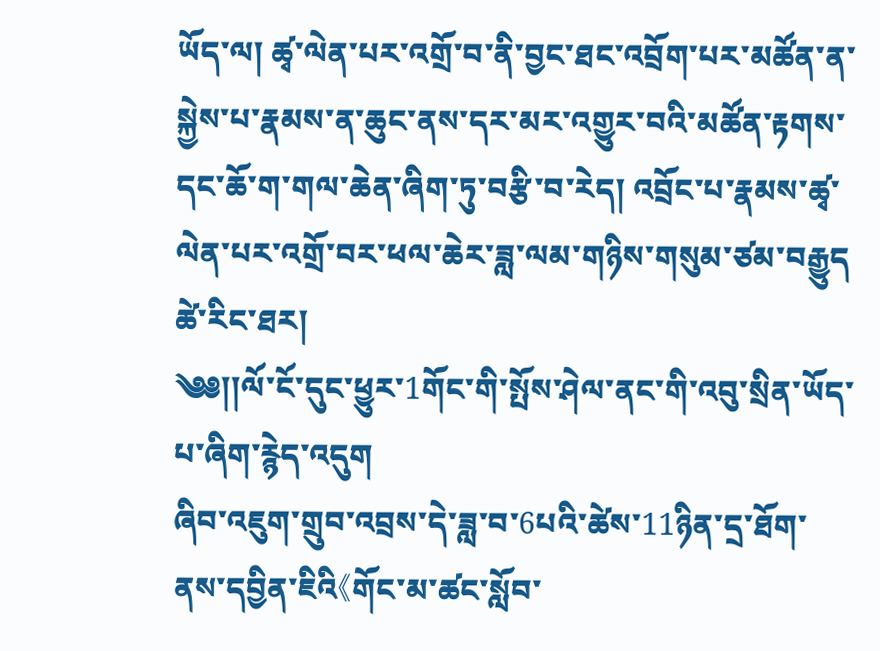ཡོད་ལ། ཚྭ་ལེན་པར་འགྲོ་བ་ནི་བྱང་ཐང་འབྲོག་པར་མཚོན་ན་སྐྱེས་པ་རྣམས་ན་ཆུང་ནས་དར་མར་འགྱུར་བའི་མཚོན་རྟགས་དང་ཆོ་ག་གལ་ཆེན་ཞིག་ཏུ་བརྩི་བ་རེད། འབྲོང་པ་རྣམས་ཚྭ་ལེན་པར་འགྲོ་བར་ཕལ་ཆེར་ཟླ་ལམ་གཉིས་གསུམ་ཙམ་བརྒྱུད
ཚེ་རིང་ཐར།
༄༅།།ལོ་ངོ་དུང་ཕྱུར་1གོང་གི་སྤོས་ཤེལ་ནང་གི་འབུ་སྲིན་ཡོད་པ་ཞིག་རྙེད་འདུག
ཞིབ་འཇུག་གྲུབ་འབྲས་དེ་ཟླ་བ་6པའི་ཚེས་11ཉིན་དྲ་ཐོག་ནས་དབྱིན་ཇིའི《གོང་མ་ཚང་སློབ་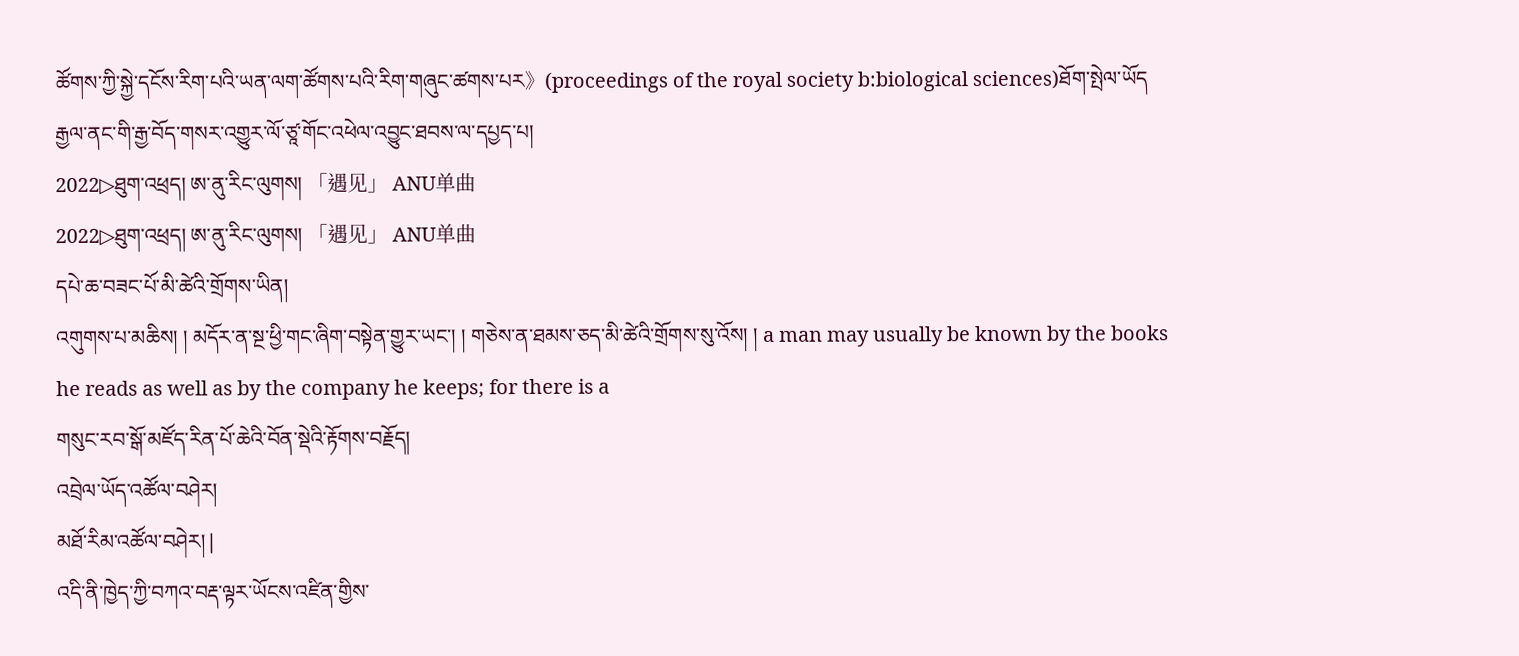ཚོགས་ཀྱི་སྐྱེ་དངོས་རིག་པའི་ཡན་ལག་ཚོགས་པའི་རིག་གཞུང་ཚགས་པར》(proceedings of the royal society b:biological sciences)ཐོག་སྤེལ་ཡོད
རྒྱལ་ནང་གི་རྒྱ་བོད་གསར་འགྱུར་ལོ་ཙཱ་གོང་འཕེལ་འབྱུང་ཐབས་ལ་དཔྱད་པ།
2022▷ཐུག་འཕྲད། ཨ་ནུ་རིང་ལུགས། 「遇见」 ANU单曲
2022▷ཐུག་འཕྲད། ཨ་ནུ་རིང་ལུགས། 「遇见」 ANU单曲
དཔེ་ཆ་བཟང་པོ་མི་ཚེའི་གྲོགས་ཡིན།
འགུགས་པ་མཆིས། ། མདོར་ན་སྔ་ཕྱི་གང་ཞིག་བསྟེན་གྱུར་ཡང་། ། གཅེས་ན་ཐམས་ཅད་མི་ཚེའི་གྲོགས་སུ་འོས། ། a man may usually be known by the books he reads as well as by the company he keeps; for there is a
གསུང་རབ་སྒོ་མཛོད་རིན་པོ་ཆེའི་བོན་སྡེའི་རྟོགས་བརྗོད།
འབྲེལ་ཡོད་འཚོལ་བཤེར།
མཐོ་རིམ་འཚོལ་བཤེར། |
འདི་ནི་ཁྱེད་ཀྱི་བཀའ་བརྡ་ལྟར་ཡོངས་འཛིན་གྱིས་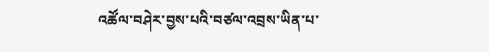འཚོལ་བཤེར་བྱས་པའི་བཙལ་འབྲས་ཡིན་པ་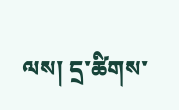ལས། དྲ་ཚིགས་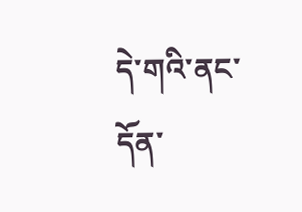དེ་གའི་ནང་དོན་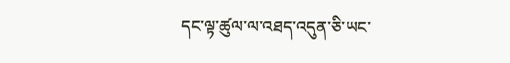དང་ལྟ་ཚུལ་ལ་འཐད་འདུན་ཅི་ཡང་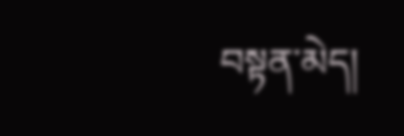བསྟན་མེད།